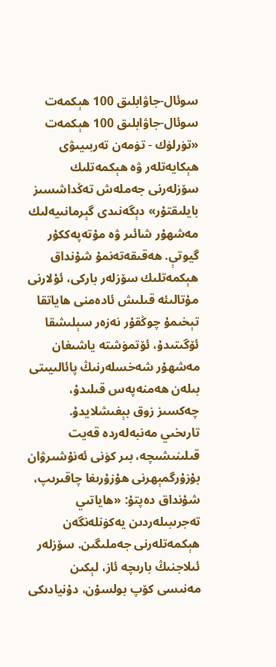سوئال-جاۋابلىق 100 ھېكمەت
سوئال-جاۋابلىق 100 ھېكمەت
«تۈرلۈك - تۈمەن تەربىيىۋى ھېكايەتلەر ۋە ھېكمەتلىك سۆزلەرنى جەملەش تەڭداشسىز بايلىقتۇر» دېگەنىدى گېرمانىيەلىك مەشھۇر شائىر ۋە مۇتەپەككۇر گيوتې. ھەقىقەتەنمۇ شۇنداق ھېكمەتلىك سۆزلەر باركى، ئۇلارنى مۇتالىئە قىلىش ئادەمنى ھاياتقا تېخىمۇ چوڭقۇر نەزەر سېلىشقا ئۆگىتىدۇ، ئۆتمۈشتە ياشىغان مەشھۇر شەخسلەرنىڭ پائالىيىتى بىلەن ھەمنەپەس قىلىدۇ، چەكسىز زوق بېغىشلايدۇ.
تارىخىي مەنبەلەردە قەيت قىلىنىشىچە، بىر كۈنى ئەنۇشىرۋان بۇزۇرگمېھرنى ھۇزۇرىغا چاقىرىپ، شۇنداق دەپتۇ: «ھاياتىي تەجرىبىلەردىن يەكۈنلەنگەن ھېكمەتلەرنى جەملىگىن. سۆزلەر ئىلاجنىڭ بارىچە ئاز، لېكىن مەنىسى كۆپ بولسۇن، دۇنيادىكى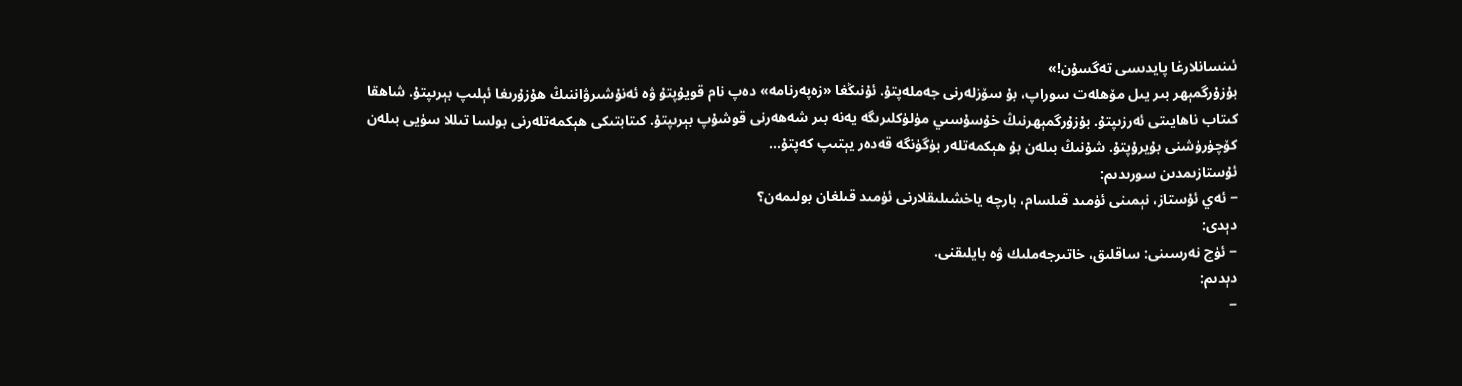ئىنسانلارغا پايدىسى تەگسۇن!»
بۇزۇرگمېھر بىر يىل مۆھلەت سوراپ، بۇ سۆزلەرنى جەملەپتۇ. ئۇنىڭغا «زەپەرنامە» دەپ نام قويۇپتۇ ۋە ئەنۇشىرۋاننىڭ ھۇزۇرىغا ئېلىپ بېرىپتۇ. شاھقا كىتاب ناھايىتى ئەرزىپتۇ. بۇزۇرگمېھرنىڭ خۇسۇسىي مۈلۈكلىرىگە يەنە بىر شەھەرنى قوشۇپ بېرىپتۇ. كىتابتىكى ھېكمەتلەرنى بولسا تىللا سۈيى بىلەن كۆچۈرۈشنى بۇيرۇپتۇ. شۇنىڭ بىلەن بۇ ھېكمەتلەر بۈگۈنگە قەدەر يېتىپ كەپتۇ...
ئۇستازىمدىن سورىدىم:
− ئەي ئۇستاز، نېمىنى ئۈمىد قىلسام، بارچە ياخشىلىقلارنى ئۈمىد قىلغان بولىمەن؟
دېدى:
− ئۈچ نەرسىنى: ساقلىق، خاتىرجەملىك ۋە بايلىقنى.
دېدىم:
−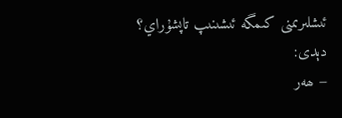ئىشلىرىمنى كىمگە ئىشىنىپ تاپشۇراي؟
دېدى:
− ھەر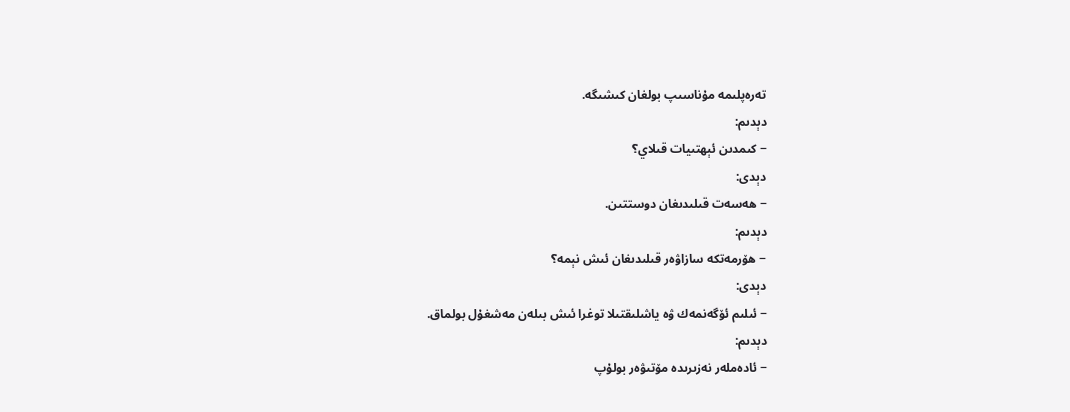تەرەپلىمە مۇناسىپ بولغان كىشىگە.
دېدىم:
− كىمدىن ئېھتىيات قىلاي؟
دېدى:
− ھەسەت قىلىدىغان دوستتىن.
دېدىم:
− ھۆرمەتكە سازاۋەر قىلىدىغان ئىش نېمە؟
دېدى:
− ئىلىم ئۆگەنمەك ۋە ياشلىقتىلا توغرا ئىش بىلەن مەشغۇل بولماق.
دېدىم:
− ئادەملەر نەزىرىدە مۆتىۋەر بولۇپ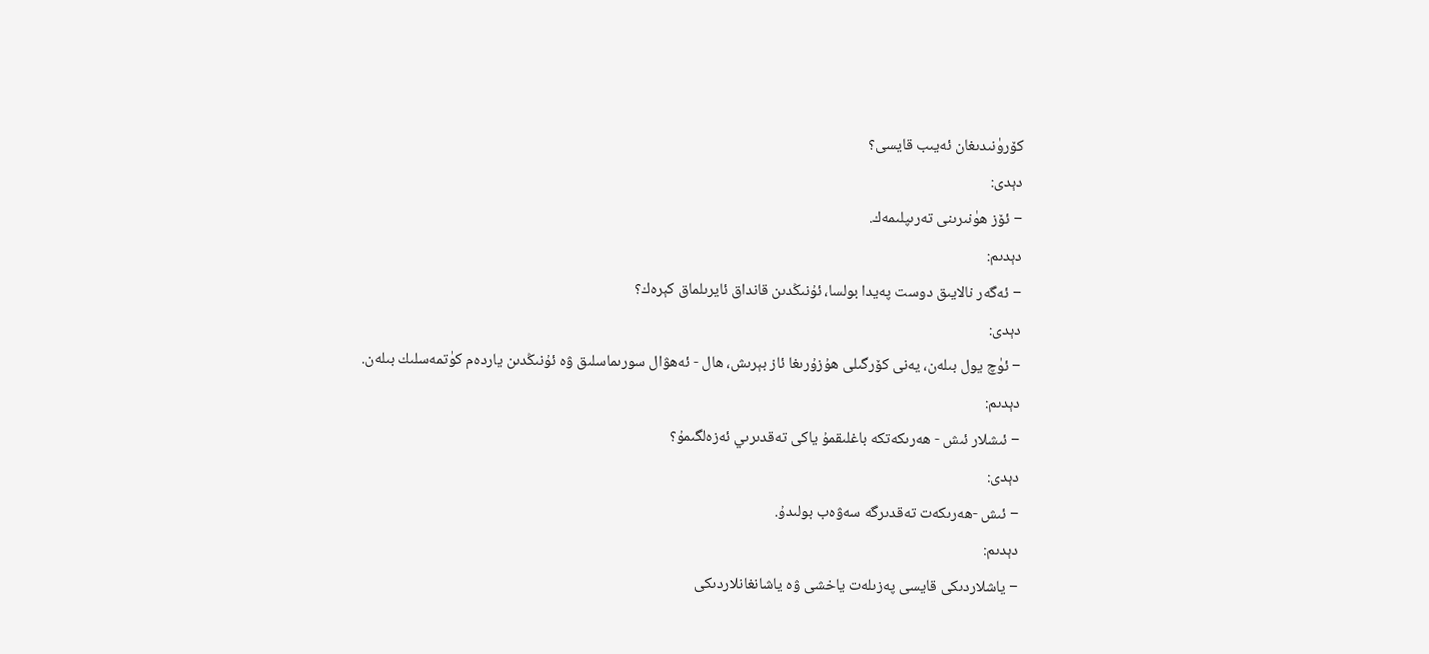كۆرۈنىدىغان ئەيىب قايسى؟
دېدى:
− ئۆز ھۈنىرىنى تەرىپلىمەك.
دېدىم:
− ئەگەر نالايىق دوست پەيدا بولسا، ئۇنىڭدىن قانداق ئايرىلماق كېرەك؟
دېدى:
− ئۈچ يول بىلەن، يەنى كۆرگىلى ھۇزۇرىغا ئاز بېرىش، ھال - ئەھۋال سورىماسلىق ۋە ئۇنىڭدىن ياردەم كۈتمەسلىك بىلەن.
دېدىم:
− ئىشلار ئىش - ھەرىكەتكە باغلىقمۇ ياكى تەقدىرىي ئەزەلگىمۇ؟
دېدى:
− ئىش -ھەرىكەت تەقدىرگە سەۋەب بولىدۇ.
دېدىم:
− ياشلاردىكى قايسى پەزىلەت ياخشى ۋە ياشانغانلاردىكى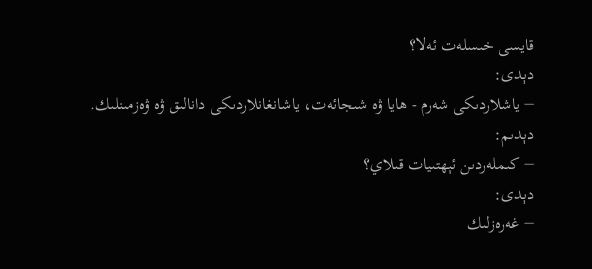قايسى خىسلەت ئەلا؟
دېدى:
− ياشلاردىكى شەرم - ھايا ۋە شىجائەت، ياشانغانلاردىكى دانالىق ۋە ۋەزمىنلىك.
دېدىم:
− كىملەردىن ئېھتىيات قىلاي؟
دېدى:
− غەرەزلىك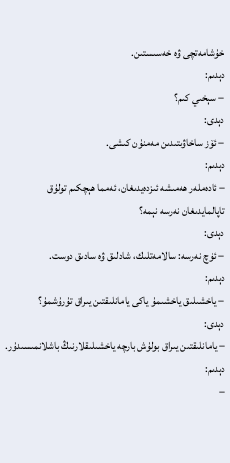خۇشامەتچى ۋە خەسىستىن.
دېدىم:
− سېخىي كىم؟
دېدى:
− ئۆز ساخاۋىتىدىن مەمنۇن كىشى.
دېدىم:
− ئادەملەر ھەمىشە ئىزدەيدىغان، ئەمما ھېچكىم تولۇق تاپالمايدىغان نەرسە نېمە؟
دېدى:
− ئۈچ نەرسە: سالامەتلىك، شادلىق ۋە سادىق دوست.
دېدىم:
− ياخشىلىق ياخشىمۇ ياكى يامانلىقتىن يىراق تۇرۇشمۇ؟
دېدى:
− يامانلىقتىن يىراق بولۇش بارچە ياخشىلىقلارنىڭ باشلانمىسىدۇر.
دېدىم:
−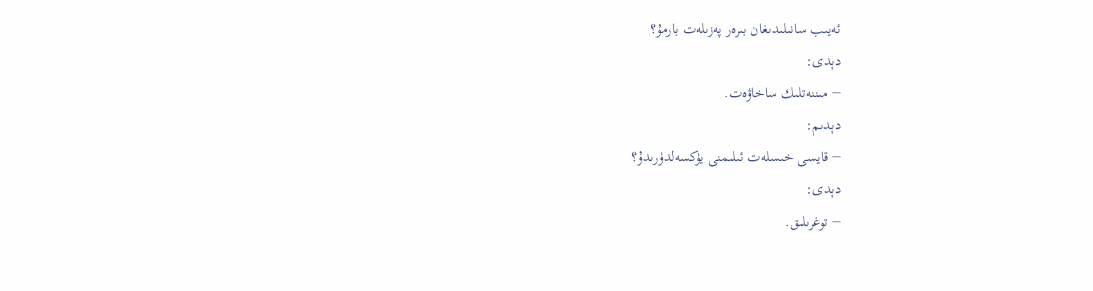ئەيىب سانىلىدىغان بىرەر پەزىلەت بارمۇ؟
دېدى:
− مىننەتلىك ساخاۋەت.
دېدىم:
− قايسى خىسلەت ئىلىمنى يۈكسەلدۈرىدۇ؟
دېدى:
− توغرىلىق.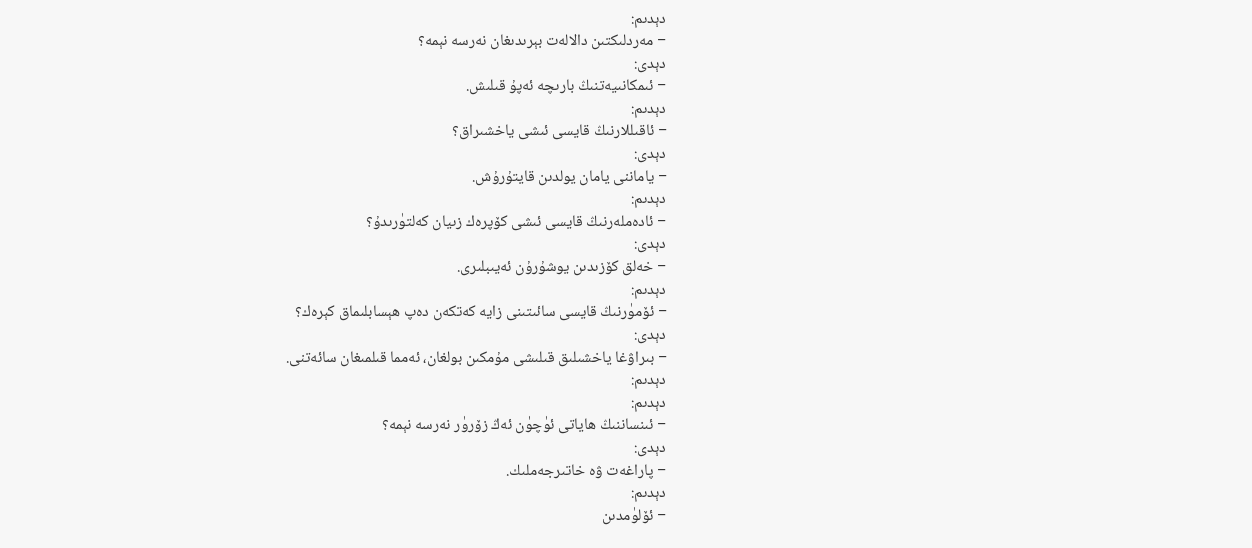دېدىم:
− مەردلىكتىن دالالەت بېرىدىغان نەرسە نېمە؟
دېدى:
− ئىمكانىيەتنىڭ بارىچە ئەپۇ قىلىش.
دېدىم:
− ئاقىللارنىڭ قايسى ئىشى ياخشىراق؟
دېدى:
− ياماننى يامان يولدىن قايتۇرۇش.
دېدىم:
− ئادەملەرنىڭ قايسى ئىشى كۆپرەك زىيان كەلتۈرىدۇ؟
دېدى:
− خەلق كۆزىدىن يوشۇرۇن ئەيىبلىرى.
دېدىم:
− ئۆمۈرنىڭ قايسى سائىتىنى زايە كەتكەن دەپ ھېسابلىماق كېرەك؟
دېدى:
− بىراۋغا ياخشىلىق قىلىشى مۇمكىن بولغان، ئەمما قىلمىغان سائەتنى.
دېدىم:
دېدىم:
− ئىنساننىڭ ھاياتى ئۈچۈن ئەڭ زۆرۈر نەرسە نېمە؟
دېدى:
− پاراغەت ۋە خاتىرجەملىك.
دېدىم:
− ئۆلۈمدىن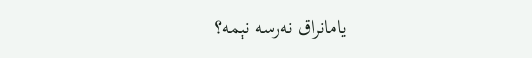يامانراق نەرسە نېمە؟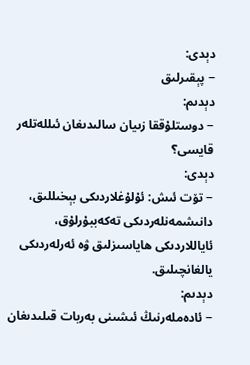دېدى:
− پېقىرلىق
دېدىم:
− دوستلۇققا زىيان سالىدىغان ئىللەتلەر قايسى؟
دېدى:
− تۆت ئىش: ئۇلۇغلاردىكى بېخىللىق، دانىشمەنلەردىكى تەكەببۇرلۇق، ئاياللاردىكى ھاياسىزلىق ۋە ئەرلەردىكى يالغانچىلىق.
دېدىم:
− ئادەملەرنىڭ ئىشىنى بەربات قىلىدىغان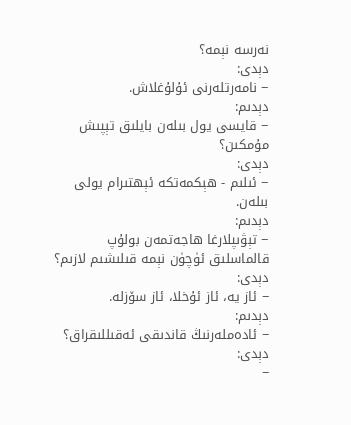نەرسە نېمە؟
دېدى:
− نامەرتلەرنى ئۇلۇغلاش.
دېدىم:
− قايسى يول بىلەن بايلىق تېپىش مۇمكىن؟
دېدى:
− ئىلىم - ھېكمەتكە ئېھتىرام يولى بىلەن.
دېدىم:
− تېۋىپلارغا ھاجەتمەن بولۇپ قالماسلىق ئۈچۈن نېمە قىلىشىم لازىم؟
دېدى:
− ئاز يە، ئاز ئۇخلا، ئاز سۆزلە.
دېدىم:
− ئادەملەرنىڭ قاندىقى ئەقىللىقراق؟
دېدى:
−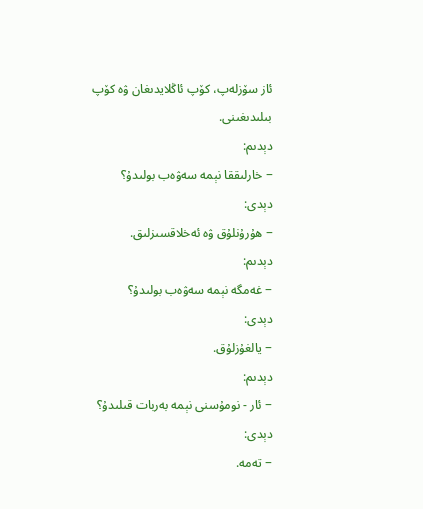ئاز سۆزلەپ، كۆپ ئاڭلايدىغان ۋە كۆپ بىلىدىغىنى.
دېدىم:
− خارلىققا نېمە سەۋەب بولىدۇ؟
دېدى:
− ھۇرۇنلۇق ۋە ئەخلاقسىزلىق.
دېدىم:
− غەمگە نېمە سەۋەب بولىدۇ؟
دېدى:
− يالغۇزلۇق.
دېدىم:
− ئار - نومۇسنى نېمە بەربات قىلىدۇ؟
دېدى:
− تەمە.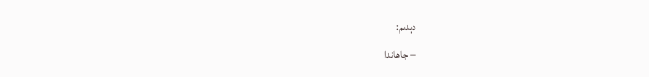دېدىم:
− جاھاندا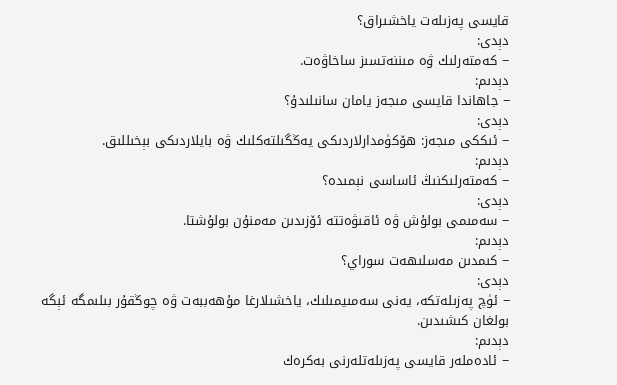قايسى پەزىلەت ياخشىراق؟
دېدى:
− كەمتەرلىك ۋە مىننەتسىز ساخاۋەت.
دېدىم:
− جاھاندا قايسى مىجەز يامان سانىلىدۇ؟
دېدى:
− ئىككى مىجەز: ھۆكۈمدارلاردىكى يەڭگىلتەكلىك ۋە بايلاردىكى بېخىللىق.
دېدىم:
− كەمتەرلىكنىڭ ئاساسى نېمىدە؟
دېدى:
− سەمىمى بولۇش ۋە ئاقىۋەتتە ئۆزىدىن مەمنۇن بولۇشتا.
دېدىم:
− كىمدىن مەسلىھەت سوراي؟
دېدى:
− ئۈچ پەزىلەتكە، يەنى سەمىيمىلىك، ياخشىلارغا مۇھەببەت ۋە چوڭقۇر بىلىمگە ئېگە بولغان كىشىدىن.
دېدىم:
− ئادەملەر قايسى پەزىلەتلەرنى بەكرەك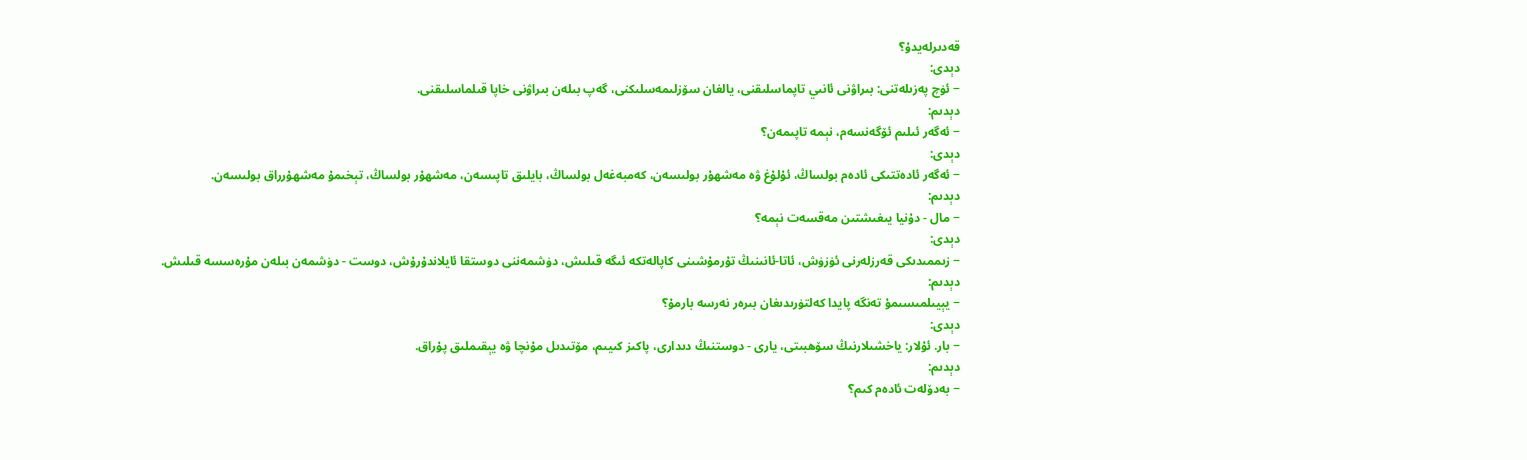قەدىرلەيدۇ؟
دېدى:
− ئۈچ پەزىلەتنى: بىراۋنى ئانىي تاپماسلىقنى، يالغان سۆزلىمەسلىكنى، گەپ بىلەن بىراۋنى خاپا قىلماسلىقنى.
دېدىم:
− ئەگەر ئىلىم ئۆگەنسەم، نېمە تاپىمەن؟
دېدى:
− ئەگەر ئادەتتىكى ئادەم بولساڭ، ئۇلۇغ ۋە مەشھۇر بولىسەن، كەمبەغەل بولساڭ، بايلىق تاپىسەن، مەشھۇر بولساڭ، تېخىمۇ مەشھۇرراق بولىسەن.
دېدىم:
− مال - دۇنيا يىغىشتىن مەقسەت نېمە؟
دېدى:
− زىممىدىكى قەرزلەرنى ئۈزۈش، ئاتا-ئانىنىڭ تۇرمۇشىنى كاپالەتكە ئىگە قىلىش، دۈشمەننى دوستقا ئايلاندۇرۇش، دوست - دۈشمەن بىلەن مۇرەسسە قىلىش.
دېدىم:
− يېيىلمىسىمۇ تەنگە پايدا كەلتۈرىدىغان بىرەر نەرسە بارمۇ؟
دېدى:
− بار. ئۇلار: ياخشىلارنىڭ سۆھبىتى، يارى - دوستنىڭ دىدارى، پاكىز كىيىم، مۆتىدىل مۇنچا ۋە يېقىملىق پۇراق.
دېدىم:
− بەدۆلەت ئادەم كىم؟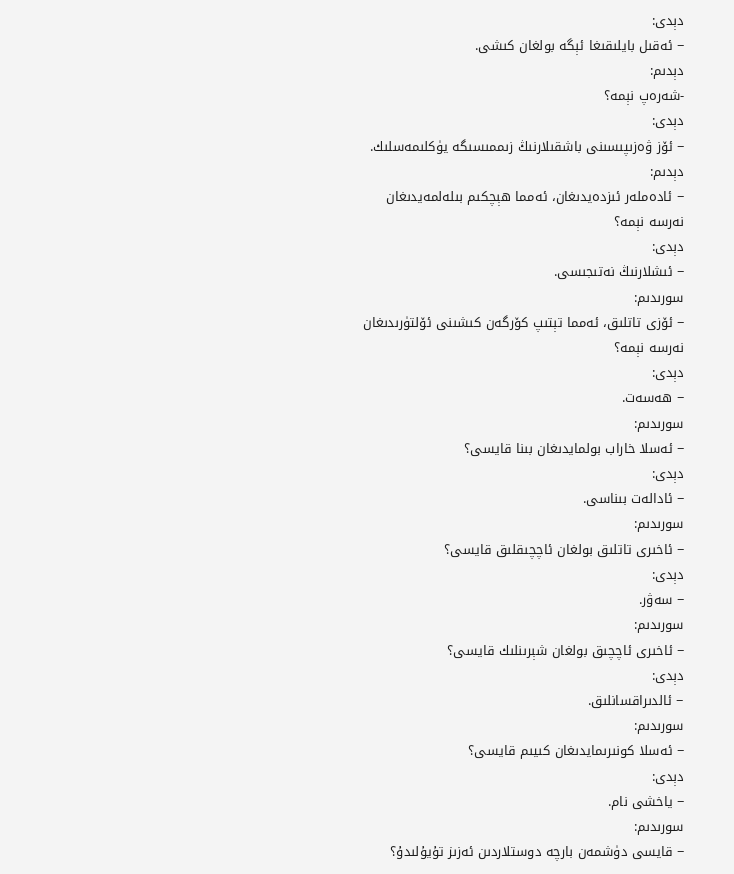دېدى:
− ئەقىل بايلىقىغا ئېگە بولغان كىشى.
دېدىم:
-شەرەپ نېمە؟
دېدى:
− ئۆز ۋەزىپىسىنى باشقىلارنىڭ زىممىسىگە يۈكلىمەسلىك.
دېدىم:
− ئادەملەر ئىزدەيدىغان، ئەمما ھېچكىم بىلەلمەيدىغان نەرسە نېمە؟
دېدى:
− ئىشلارنىڭ نەتىجىسى.
سورىدىم:
− ئۆزى تاتلىق، ئەمما تېتىپ كۆرگەن كىشىنى ئۆلتۈرىدىغان نەرسە نېمە؟
دېدى:
− ھەسەت.
سورىدىم:
− ئەسلا خاراب بولمايدىغان بىنا قايسى؟
دېدى:
− ئادالەت بىناسى.
سورىدىم:
− ئاخىرى تاتلىق بولغان ئاچچىقلىق قايسى؟
دېدى:
− سەۋر.
سورىدىم:
− ئاخىرى ئاچچىق بولغان شېرىنلىك قايسى؟
دېدى:
− ئالدىراقسانلىق.
سورىدىم:
− ئەسلا كونىرىمايدىغان كىيىم قايسى؟
دېدى:
− ياخشى نام.
سورىدىم:
− قايسى دۈشمەن بارچە دوستلاردىن ئەزىز تۇيۇلىدۇ؟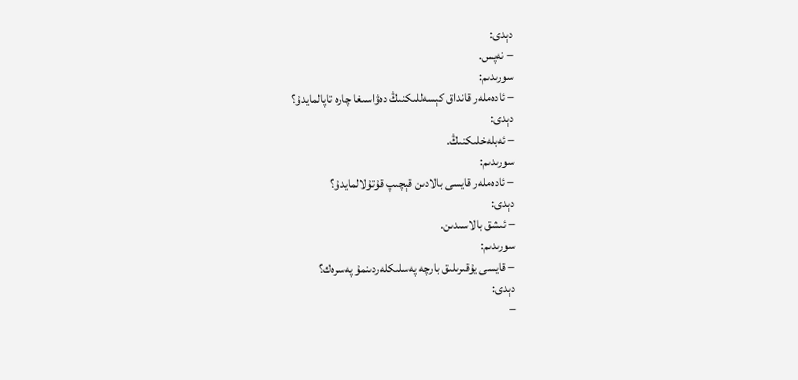دېدى:
− نەپس.
سورىدىم:
− ئادەملەر قانداق كېسەللىكنىڭ دەۋاسىغا چارە تاپالمايدۇ؟
دېدى:
− ئەبلەخلىكنىڭ.
سورىدىم:
− ئادەملەر قايسى بالادىن قېچىپ قۇتۇلالمايدۇ؟
دېدى:
− ئىشق بالاسىدىن.
سورىدىم:
− قايسى يۇقىرىلىق بارچە پەسلىكلەردىنمۇ پەسرەك؟
دېدى:
−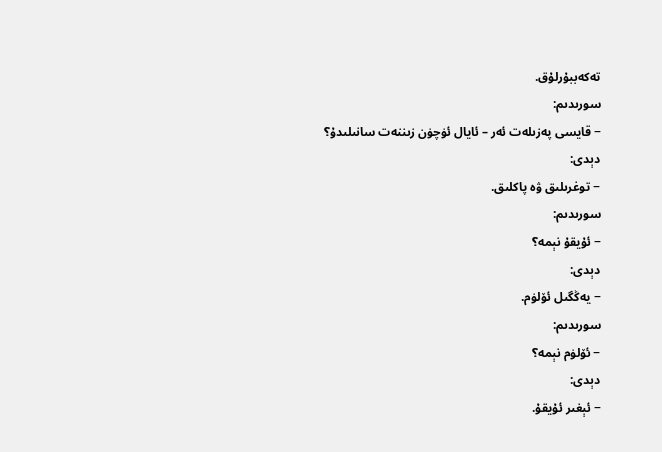تەكەببۇرلۇق.
سورىدىم:
− قايسى پەزىلەت ئەر – ئايال ئۈچۈن زىننەت سانىلىدۇ؟
دېدى:
− توغرىلىق ۋە پاكلىق.
سورىدىم:
− ئۇيقۇ نېمە؟
دېدى:
− يەڭگىل ئۆلۈم.
سورىدىم:
− ئۆلۈم نېمە؟
دېدى:
− ئېغىر ئۇيقۇ.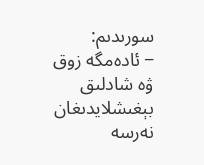سورىدىم:
− ئادەمگە زوق ۋە شادلىق بېغىشلايدىغان نەرسە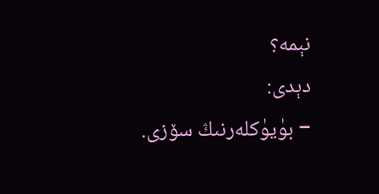نېمە؟
دېدى:
− بۈيۈكلەرنىڭ سۆزى.